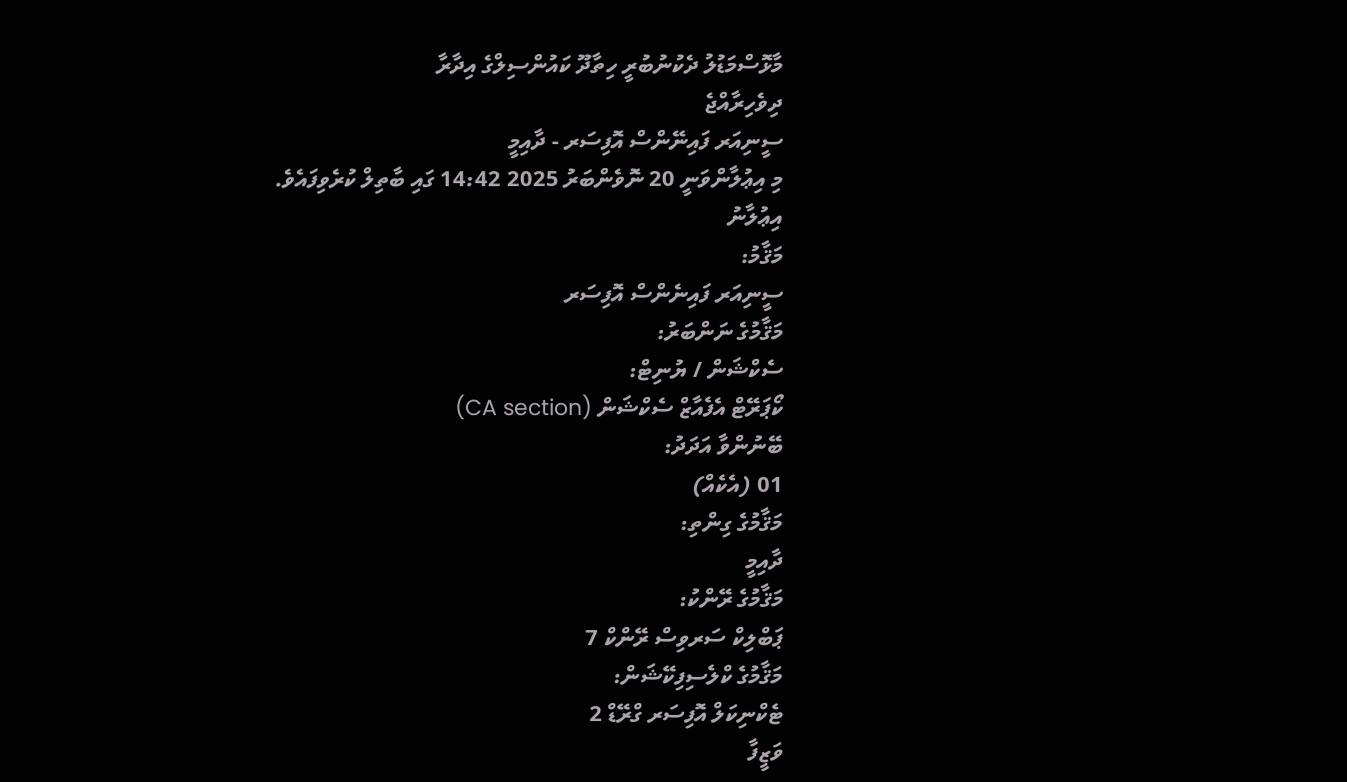މާޅޮސްމަޑުލު ދެކުނުބުރީ ހިތާދޫ ކައުންސިލްގެ އިދާރާ
ދިވެހިރާއްޖެ
ސީނިއަރ ފައިނޭންސް އޮފިސަރ - ދާއިމީ
މި އިޢުލާންވަނީ 20 ނޮވެންބަރު 2025 14:42 ގައި ބާތިލް ކުރެވިފައެވެ.
އިޢުލާނު
މަޤާމު:
ސީނިއަރ ފައިނެންސް އޮފިސަރ
މަޤާމުގެ ނަންބަރު:
ސެކްޝަން / ޔުނިޓް:
ކޯޕަރޭޓް އެފެއާޒް ސެކްޝަން (CA section)
ބޭނުންވާ އަދަދު:
01 (އެކެއް)
މަޤާމުގެ ގިންތި:
ދާއިމީ
މަޤާމުގެ ރޭންކު:
ޕަބްލިކް ސަރވިސް ރޭންކް 7
މަޤާމުގެ ކްލެސިފިކޭޝަން:
ޓެކްނިކަލް އޮފިސަރ ގްރޭޑް 2
ވަޒީފާ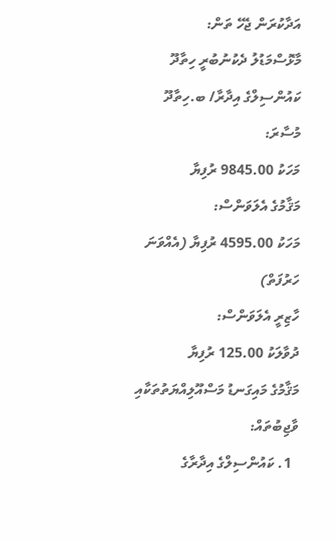އަދާކުރަން ޖެހޭ ތަން:
މާޅޮސްމަޑުލު ދެކުނުބުރީ ހިތާދޫ ކައުންސިލްގެ އިދާރާ/ ބ.ހިތާދޫ
މުސާރަ:
މަހަކު 9845.00 ރުފިޔާ
މަޤާމުގެ އެލަވަންސް:
މަހަކު 4595.00 ރުފިޔާ (އެއްވަނަ ހަރުފަތް)
ހާޒިރީ އެލަވަންސް:
ދުވާލަކު 125.00 ރުފިޔާ
މަޤާމުގެ މައިގަނޑު މަސްއޫލިއްޔަތުތަކާއި ވާޖިބުތައް:
  1. ކައުންސިލްގެ އިދާރާގެ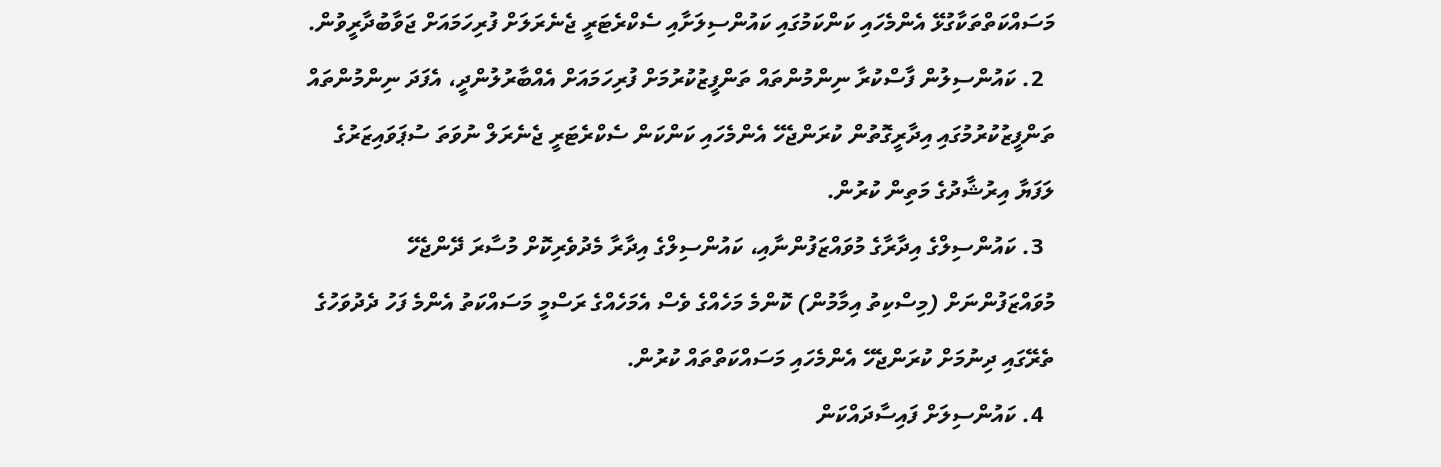މަސައްކަތްތަކާގުޅޭ އެންމެހައި ކަންކަމުގައި ކައުންސިލަށާއި ސެކްރެޓަރީ ޖެނެރަލަށް ފުރިހަމައަށް ޖަވާބުދާރީވުން.
  2. ކައުންސިލުން ފާސްކުރާ ނިންމުންތައް ތަންފީޒުކުރުމަށް ފުރިހަމައަށް އެއްބާރުލުންދީ، އެފަދަ ނިންމުންތައް ތަންފީޒުކުރުމުގައި އިދާރީގޮތުން ކުރަންޖެހޭ އެންމެހައި ކަންކަން ސެކްރެޓަރީ ޖެނެރަލް ނުވަތަ ސުޕަވައިޒަރުގެ ލަފަޔާ އިރުޝާދުގެ މަތިން ކުރުން.
  3. ކައުންސިލްގެ އިދާރާގެ މުވައްޒަފުންނާއި، ކައުންސިލްގެ އިދާރާ މެދުވެރިކޮށް މުސާރަ ދޭންޖެހޭ މުވައްޒަފުންނަށް (މިސްކިތު އިމާމުން) ކޮންމެ މަހެއްގެ ވެސް އެމަހެއްގެ ރަސްމީ މަސައްކަތު އެންމެ ފަހު ދެދުވަހުގެ ތެރޭގައި ދިނުމަށް ކުރަންޖެހޭ އެންމެހައި މަސައްކަތްތައް ކުރުން.
  4. ކައުންސިލަށް ފައިސާދައްކަން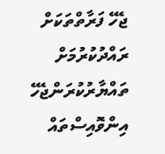ޖެހޭ ފަރާތްތަކަށް ރައްދުކުރުމަށް ތައްޔާރުކުރަންޖެހޭ އިންވޮއިސްތައް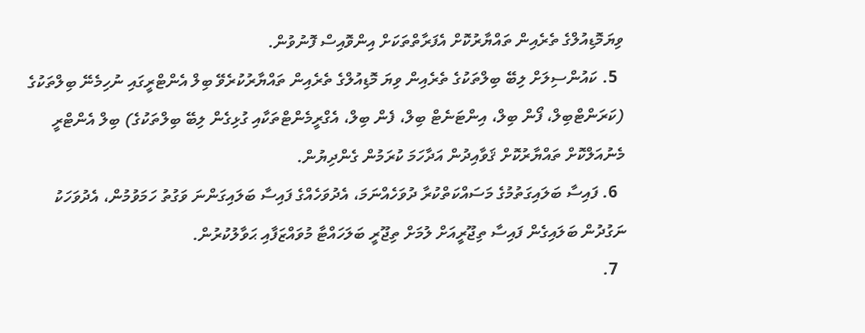ވިޔަމޮޑިއުލްގެ ތެރެއިން ތައްޔާރުކޮށް އެފަރާތްތަކަށް އިންވޮއިސް ފޮނުވުން.
  5. ކައުންސިލަށް ލިބޭ ބިލްތަކުގެ ތެރެއިން ވިޔަ މޮޑިއުލްގެ ތެރެއިން ތައްޔާރުކުރެވޭ ބިލް އެންޓްރީގައި ނުހިމެނޭ ބިލްތަކުގެ (ކަރަންޓްބިލް، ފޯން ބިލް، އިންޓަނެޓް ބިލް، ފެން ބިލް، އެގްރީމެންޓްތަކާއި ގުޅިގެން ލިބޭ ބިލްތަކުގެ) ބިލް އެންޓްރީ މެނުއަލްކޮށް ތައްޔާރުކޮށް ޤަވާއިދުން އަދާހަމަ ކުރަމުން ގެންދިޔުން.
  6. ފައިސާ ބަލައިގަތުމުގެ މަސައްކަތްކުރާ ދުވަހެއްނަމަ، އެދުވަހެއްގެ ފައިސާ ބަލައިގަންނަ ވަގުތު ހަމަވުމުން، އެދުވަހަކު ނަގުދުން ބަލައިގެން ފައިސާ ތިޖޫރީއަށް ލުމަށް ތިޖޫރީ ބަލަހައްޓާ މުވައްޒަފާއި ޙަވާލުކުރުން.
  7.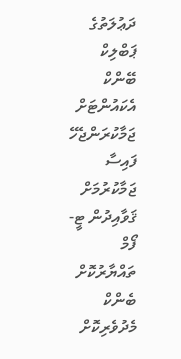ދަޢުލަތުގެ ޕަބްލިކް ބޭންކް އެކައުންޓަށް ޖަމާކުރަންޖެހޭ ފައިސާ ޖަމާކުރުމަށް ޤަވާއިދުން ޓީ-ފޯމް ތައްޔާރުކޮށް ބެންކް މެދުވެރިކޮށް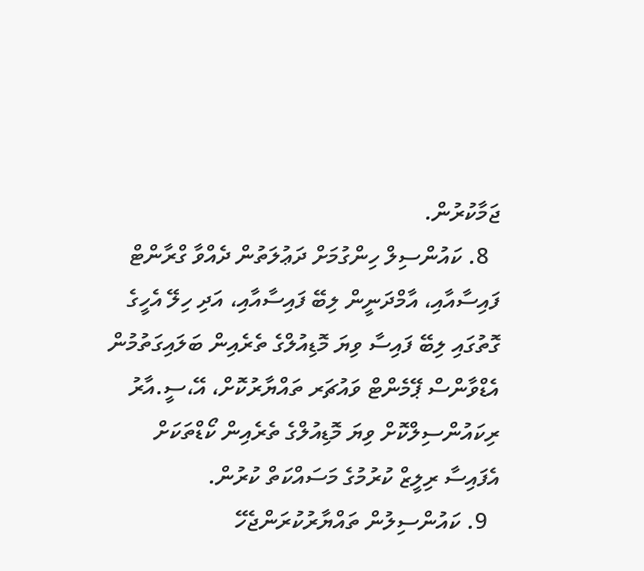ޖަމާކުރުން.
  8. ކައުންސިލް ހިންގުމަށް ދަޢުލަތުން ދެއްވާ ގްރާންޓް ފައިސާއާއި، އާމްދަނީން ލިބޭ ފައިސާއާއި، އަދި ހިލޭ އެހީގެ ގޮތުގައި ލިބޭ ފައިސާ ވިޔަ މޮޑިއުލްގެ ތެރެއިން ބަލައިގަތުމުން އެޑްވާންސް ޕޭމެންޓް ވައުޗަރ ތައްޔާރުކޮށް، އޭ،ސީ.އާރު ރިކައުންސިލްކޮށް ވިޔަ މޮޑިއުލްގެ ތެރެއިން ކޯޑްތަކަށް އެފައިސާ ރިލީޒް ކުރުމުގެ މަސައްކަތް ކުރުން.
  9. ކައުންސިލުން ތައްޔާރުކުރަންޖެހޭ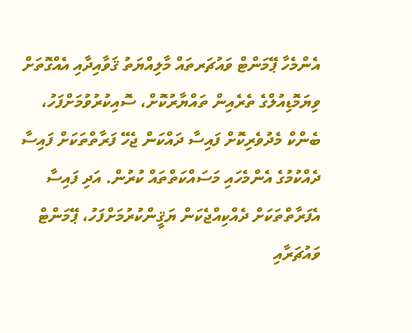އެންމެހާ ޕޭމަންޓް ވައުޗަރތައް މާލިއްޔަތު ޤަވާއިދާއި އެއްގޮތަށް ވިޔަމޮޑިއުލްގެ ތެރެއިން ތައްޔާރުކޮށް، ސޮއިކުރުވުމަށްފަހު، ބެންކް މެދުވެރިކޮށް ފައިސާ ދައްކަން ޖެހޭ ފަރާތްތަކަށް ފައިސާ ދެއްކުމުގެ އެންމެހައި މަސައްކަތްތައް ކުރުން. އަދި ފައިސާ އެފަރާތްތަކަށް ދެއްކިއްޖެކަން ޔަޤީންކުރުމަށްފަހު، ޕޭމަންޓް ވައުޗަރާއި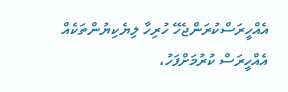އެއްހީރަސްކުރަންޖެހޭ ހުރިހާ ލިޔެކިޔުންތަކެއް އެއްހީރަސް ކުރުމަށްފަހު،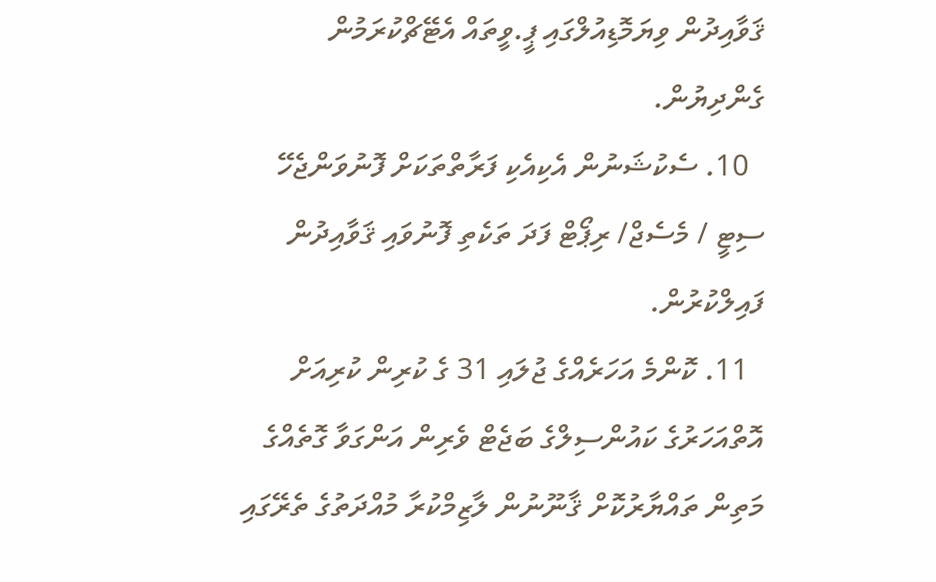ޤަވާއިދުން ވިޔަމޮޑިއުލްގައި ޕީ.ވީތައް އެޓޭޗްކުރަމުން ގެންދިޔުން.
  10. ސެކުޝަނުން އެކިއެކި ފަރާތްތަކަށް ފޮނުވަންޖެހޭ ސިޓީ / މެސެޖް/ ރިޕޯޓް ފަދަ ތަކެތި ފޮނުވައި ޤަވާއިދުން ފައިލްކުރުން.
  11. ކޮންމެ އަހަރެއްގެ ޖުލައި 31 ގެ ކުރިން ކުރިއަށް އޮތްއަހަރުގެ ކައުންސިލްގެ ބަޖެޓް ވެރިން އަންގަވާ ގޮތެއްގެ މަތިން ތައްޔާރުކޮށް ޤާނޫނުން ލާޒިމްކުރާ މުއްދަތުގެ ތެރޭގައި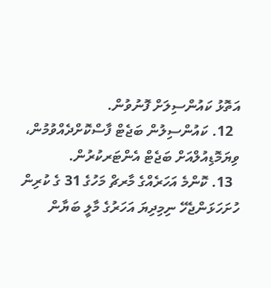އަތޮޅު ކައުންސިލަށް ފޮނުވުން.
  12. ކައުންސިލުން ބަޖެޓް ފާސްކޮށްދެއްވުމުން، ވިޔަމޮޑިއުލްއަށް ބަޖެޓް އެންޓަރކުރުން.
  13. ކޮންމެ އަހަރެއްގެ މާރޗް މަހުގެ 31 ގެ ކުރިން ހުށަހަޅަންޖެހޭ ނިމިދިޔަ އަހަރުގެ މާލީ ބަޔާން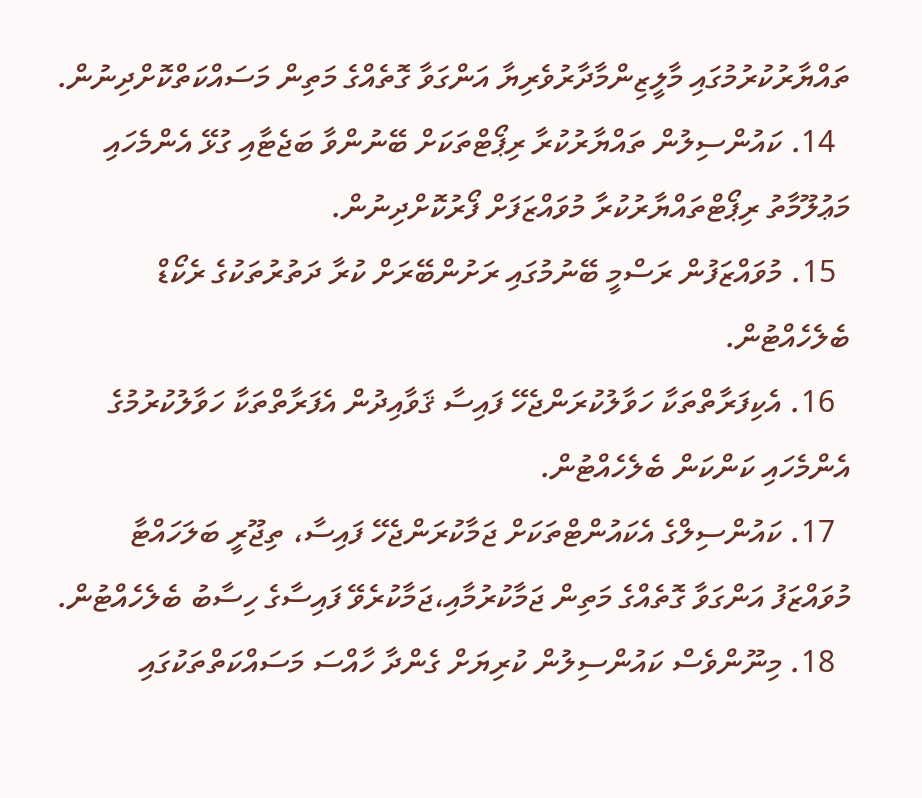ތައްޔާރުކުރުމުގައި މާލީޒިންމާދާރުވެރިޔާ އަންގަވާ ގޮތެއްގެ މަތިން މަސައްކަތްކޮށްދިނުން.
  14. ކައުންސިލުން ތައްޔާރުކުރާ ރިޕޯޓްތަކަށް ބޭނުންވާ ބަޖެޓާއި ގުޅޭ އެންމެހައި މަޢުލޫމާތު ރިޕޯޓްތައްޔާރުކުރާ މުވައްޒަފަށް ފޯރުކޮށްދިނުން.
  15. މުވައްޒަފުން ރަސްމީ ބޭނުމުގައި ރަށުންބޭރަށް ކުރާ ދަތުރުތަކުގެ ރެކޯޑް ބެލެހެއްޓުން.
  16. އެކިފަރާތްތަކާ ހަވާލުކުރަންޖެހޭ ފައިސާ ޤަވާއިދުން އެފަރާތްތަކާ ހަވާލުކުރުމުގެ އެންމެހައި ކަންކަން ބެލެހެއްޓުން.
  17. ކައުންސިލްގެ އެކައުންޓްތަކަށް ޖަމާކުރަންޖެހޭ ފައިސާ، ތިޖޫރީ ބަލަހައްޓާ މުވައްޒަފު އަންގަވާ ގޮތެއްގެ މަތިން ޖަމާކުރުމާއި،ޖަމާކުރެވޭ ފައިސާގެ ހިސާބު ބެލެހެއްޓުން.
  18. މިނޫންވެސް ކައުންސިލުން ކުރިޔަށް ގެންދާ ހާއްސަ މަސައްކަތްތަކުގައި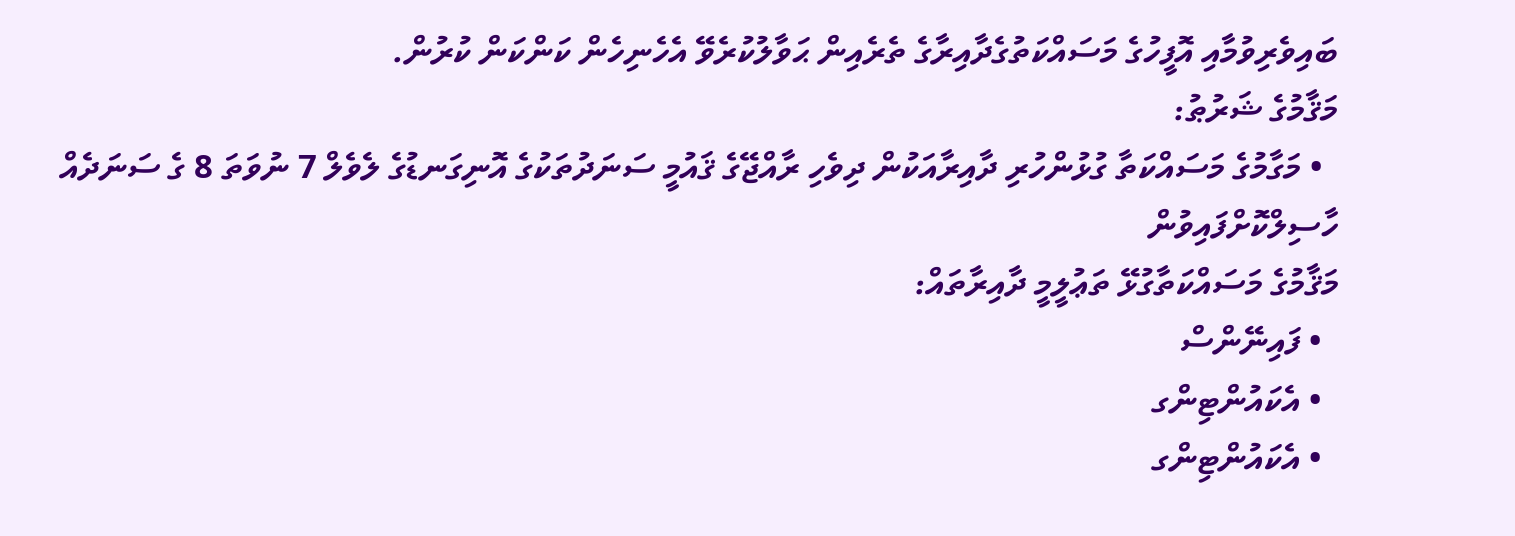ބައިވެރިވުމާއި އޮފީހުގެ މަސައްކަތުގެދާއިރާގެ ތެރެއިން ޙަވާލުކުރެވޭ އެހެނިހެން ކަންކަން ކުރުން.
މަޤާމުގެ ޝަރުޠު:
  • މަގާމުގެ މަސައްކަތާ ގުޅުންހުރި ދާއިރާއަކުން ދިވެހި ރާއްޖޭގެ ޤައުމީ ސަނަދުތަކުގެ އޮނިގަނޑުގެ ލެވެލް 7 ނުވަތަ 8 ގެ ސަނަދެއް ހާސިލްކޮށްފައިވުން
މަޤާމުގެ މަސައްކަތާގުޅޭ ތަޢުލީމީ ދާއިރާތައް:
  • ފައިނޭންސް
  • އެކައުންޓިންގ
  • އެކައުންޓިންގ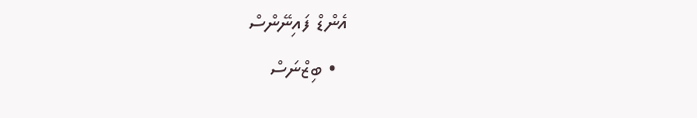އެންޑް ފައިނޭންސް
  • ބިޒްނަސް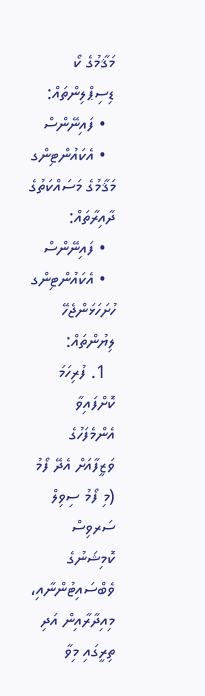މަޤާމުގެ ކޯ ޑިސިޕްލިންތައް:
  • ފައިނޭންސް
  • އެކައުންޓިންގ
މަޤާމުގެ މަސައްކަތުގެ ދާއިރާތައް:
  • ފައިނޭންސް
  • އެކައުންޓިންގ
ހުށަހަޅަންޖެހޭ ލިޔުންތައް:
  1. ފުރިހަމަ ކޮށްފައިވާ އެންމެފަހުގެ ވަޒީފާއަށް އެދޭ ފޯމު (މި ފޯމު ސިވިލް ސަރވިސް ކޮމިޝަނުގެ ވެބްސައިޓުންނާއި،  މިއިދާރާއިން އަދި ތިރީގައި މިވާ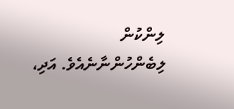ލިންކުން ލިބެންހުންނާނެއެވެ. އަދި،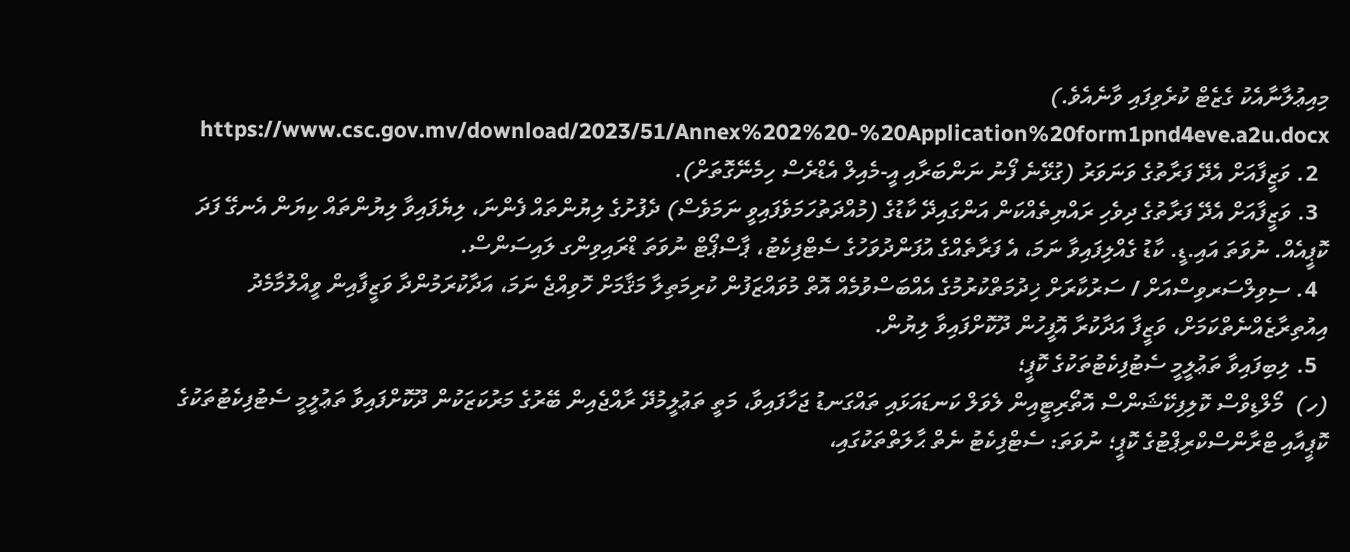މިއިޢުލާނާއެކު ގެޒެޓް ކުރެވިފައި ވާނެއެވެ.) https://www.csc.gov.mv/download/2023/51/Annex%202%20-%20Application%20form1pnd4eve.a2u.docx
  2. ވަޒީފާއަށް އެދޭ ފަރާތުގެ ވަނަވަރު (ގުޅޭނެ ފޯނު ނަންބަރާއި އީ-މެއިލް އެޑްރެސް ހިމެނޭގޮތަށް).
  3. ވަޒީފާއަށް އެދޭ ފަރާތުގެ ދިވެހި ރައްޔިތެއްކަން އަންގައިދޭ ކާޑުގެ (މުއްދަތުހަމަވެފައިވީ ނަމަވެސް) ދެފުށުގެ ލިޔުންތައް ފެންނަ، ލިޔެފައިވާ ލިޔުންތައް ކިޔަން އެނގޭ ފަދަ ކޮޕީއެއް. ނުވަތަ އައި.ޑީ. ކާޑު ގެއްލިފައިވާ ނަމަ، އެ ފަރާތެއްގެ އުފަންދުވަހުގެ ސެޓްފިކެޓު، ޕާސްޕޯޓް ނުވަތަ ޑްރައިވިންގ ލައިސަންސް.
  4. ސިވިލްސަރވިސްއަށް / ސަރުކާރަށް ޚިދުމަތްކުރުމުގެ އެއްބަސްވުމެއް އޮތް މުވައްޒަފުން ކުރިމަތިލާ މަޤާމަށް ހޮވިއްޖެ ނަމަ، އަދާކުރަމުންދާ ވަޒީފާއިން ވީއްލުމާމެދު އިއުތިރާޒެއްނެތްކަމަށް، ވަޒީފާ އަދާކުރާ އޮފީހުން ދޫކޮށްފައިވާ ލިޔުން.
  5. ލިބިފައިވާ ތަޢުލީމީ ސެޓުފިކެޓުތަކުގެ ކޮޕީ؛
(ހ)  މޯލްޑިވްސް ކޮލިފިކޭޝަންސް އޮތޯރިޓީއިން ލެވަލް ކަނޑައަޅައި ތައްގަނޑު ޖަހާފައިވާ، މަތީ ތަޢުލީމުދޭ ރާއްޖެއިން ބޭރުގެ މަރުކަޒަކުން ދޫކޮށްފައިވާ ތަޢުލީމީ ސެޓުފިކެޓުތަކުގެ ކޮޕީއާއި ޓްރާންސްކްރިޕްޓުގެ ކޮޕީ؛ ނުވަތަ: ސެޓްފިކެޓު ނެތް ޙާލަތްތަކުގައި،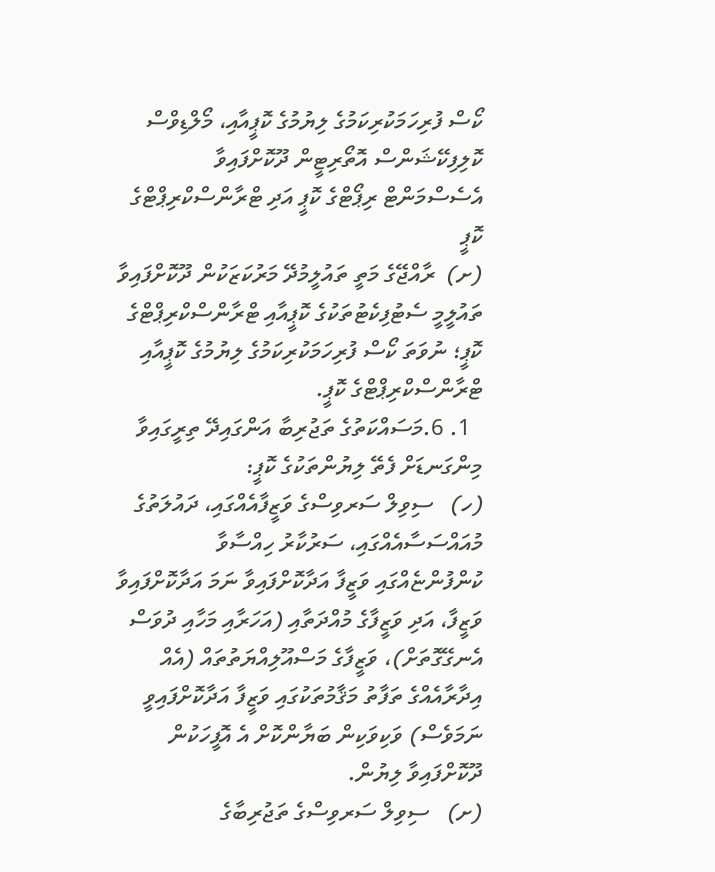ކޯސް ފުރިހަމަކުރިކަމުގެ ލިޔުމުގެ ކޮޕީއާއި، މޯލްޑިވްސް ކޮލިފިކޭޝަންސް އޮތޯރިޓީން ދޫކޮށްފައިވާ އެސެސްމަންޓް ރިޕޯޓްގެ ކޮޕީ އަދި ޓްރާންސްކްރިޕްޓްގެ ކޮޕީ
(ށ)  ރާއްޖޭގެ މަތީ ތައުލީމުދޭ މަރުކަޒަކުން ދޫކޮށްފައިވާ ތައުލީމީ ސެޓުފިކެޓުތަކުގެ ކޮޕީއާއި ޓްރާންސްކްރިޕްޓްގެ ކޮޕީ؛ ނުވަތަ ކޯސް ފުރިހަމަކުރިކަމުގެ ލިޔުމުގެ ކޮޕީއާއި ޓްރާންސްކްރިޕްޓްގެ ކޮޕީ.
  1. 6.މަސައްކަތުގެ ތަޖުރިބާ އަންގައިދޭ ތިރީގައިވާ މިންގަނޑަށް ފެތޭ ލިޔުންތަކުގެ ކޮޕީ:
(ހ)   ސިވިލް ސަރވިސްގެ ވަޒީފާއެއްގައި، ދައުލަތުގެ މުއައްސަސާއެއްގައި، ސަރުކާރު ހިއްސާވާ ކުންފުންޏެއްގައި ވަޒީފާ އަދާކޮށްފައިވާ ނަމަ އަދާކޮށްފައިވާ ވަޒީފާ، އަދި ވަޒީފާގެ މުއްދަތާއި (އަހަރާއި މަހާއި ދުވަސް އެނގޭގޮތަށް)، ވަޒީފާގެ މަސްއޫލިއްޔަތުތައް (އެއް އިދާރާއެއްގެ ތަފާތު މަޤާމުތަކުގައި ވަޒީފާ އަދާކޮށްފައިވީ ނަމަވެސް) ވަކިވަކިން ބަޔާންކޮށް އެ އޮފީހަކުން ދޫކޮށްފައިވާ ލިޔުން.
(ށ)   ސިވިލް ސަރވިސްގެ ތަޖުރިބާގެ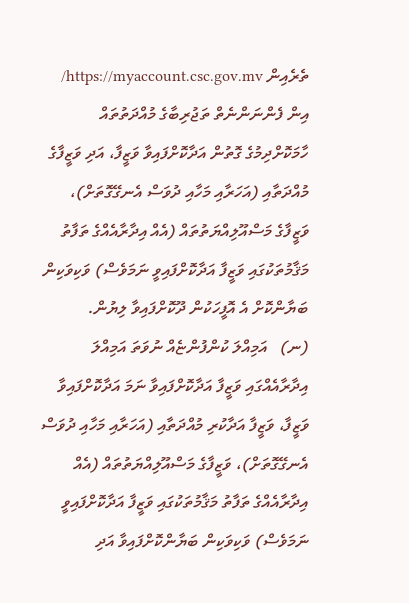ތެރެއިން https://myaccount.csc.gov.mv/ އިން ފެންނަންނެތް ތަޖުރިބާގެ މުއްދަތުތައް ހާމަކޮށްދިމުގެ ގޮތުން އަދާކޮށްފައިވާ ވަޒީފާ، އަދި ވަޒީފާގެ މުއްދަތާއި (އަހަރާއި މަހާއި ދުވަސް އެނގޭގޮތަށް)، ވަޒީފާގެ މަސްއޫލިއްޔަތުތައް (އެއް އިދާރާއެއްގެ ތަފާތު މަޤާމުތަކުގައި ވަޒީފާ އަދާކޮށްފައިވީ ނަމަވެސް) ވަކިވަކިން ބަޔާންކޮށް އެ އޮފީހަކުން ދޫކޮށްފައިވާ ލިޔުން.
(ނ)   އަމިއްލަ ކުންފުންޏެއް ނުވަތަ އަމިއްލަ އިދާރާއެއްގައި ވަޒީފާ އަދާކޮށްފައިވާ ނަމަ އަދާކޮށްފައިވާ ވަޒީފާ، ވަޒީފާ އަދާކުރި މުއްދަތާއި (އަހަރާއި މަހާއި ދުވަސް އެނގޭގޮތަށް)، ވަޒީފާގެ މަސްއޫލިއްޔަތުތައް (އެއް އިދާރާއެއްގެ ތަފާތު މަޤާމުތަކުގައި ވަޒީފާ އަދާކޮށްފައިވީ ނަމަވެސް) ވަކިވަކިން ބަޔާންކޮށްފައިވާ އަދި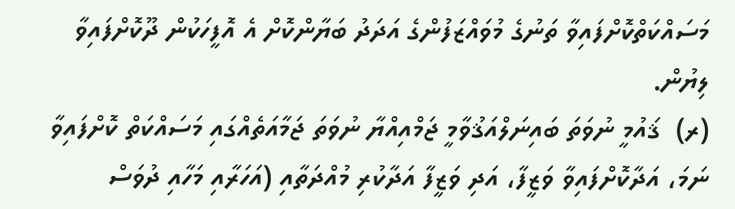މަސައްކަތްކޮށްފައިވާ ތަނުގެ މުވައްޒަފުންގެ އަދަދު ބަޔާންކޮށް އެ އޮފީހަކުން ދޫކޮށްފައިވާ ލިޔުން.
(ރ)  ޤައުމީ ނުވަތަ ބައިނަލްއަޤުވާމީ ޖަމްއިއްޔާ ނުވަތަ ޖަމާއަތެއްގައި މަސައްކަތް ކޮށްފައިވާ ނަމަ، އަދާކޮށްފައިވާ ވަޒީފާ، އަދި ވަޒީފާ އަދާކުރި މުއްދަތާއި (އަހަރާއި މަހާއި ދުވަސް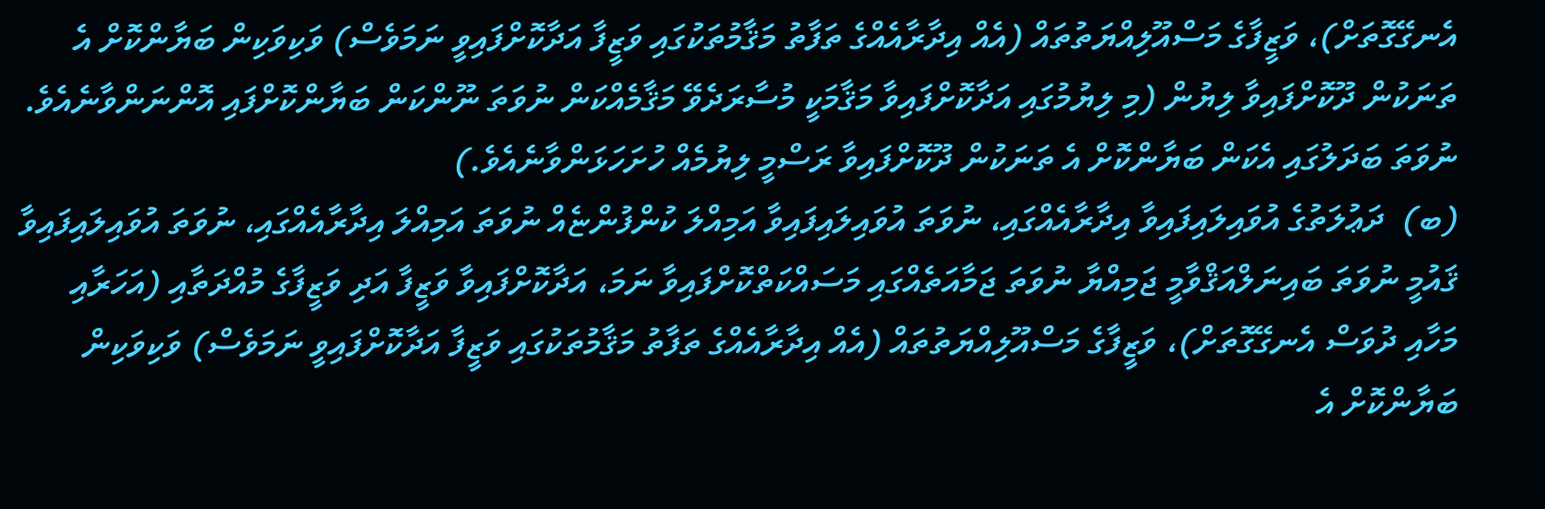އެނގޭގޮތަށް)، ވަޒީފާގެ މަސްއޫލިއްޔަތުތައް (އެއް އިދާރާއެއްގެ ތަފާތު މަޤާމުތަކުގައި ވަޒީފާ އަދާކޮށްފައިވީ ނަމަވެސް) ވަކިވަކިން ބަޔާންކޮށް އެ ތަނަކުން ދޫކޮށްފައިވާ ލިޔުން (މި ލިޔުމުގައި އަދާކޮށްފައިވާ މަޤާމަކީ މުސާރަދެވޭ މަޤާމެއްކަން ނުވަތަ ނޫންކަން ބަޔާންކޮށްފައި އޮންނަންވާނެއެވެ. ނުވަތަ ބަދަލުގައި އެކަން ބަޔާންކޮށް އެ ތަނަކުން ދޫކޮށްފައިވާ ރަސްމީ ލިޔުމެއް ހުށަހަޅަންވާނެއެވެ.)
(ބ)  ދަޢުލަތުގެ އުވައިލައިފައިވާ އިދާރާއެއްގައި، ނުވަތަ އުވައިލައިފައިވާ އަމިއްލަ ކުންފުންޏެއް ނުވަތަ އަމިއްލަ އިދާރާއެއްގައި، ނުވަތަ އުވައިލައިފައިވާ ޤައުމީ ނުވަތަ ބައިނަލްއަޤްވާމީ ޖަމިއްޔާ ނުވަތަ ޖަމާއަތެއްގައި މަސައްކަތްކޮށްފައިވާ ނަމަ، އަދާކޮށްފައިވާ ވަޒީފާ އަދި ވަޒީފާގެ މުއްދަތާއި (އަހަރާއި މަހާއި ދުވަސް އެނގޭގޮތަށް)، ވަޒީފާގެ މަސްއޫލިއްޔަތުތައް (އެއް އިދާރާއެއްގެ ތަފާތު މަޤާމުތަކުގައި ވަޒީފާ އަދާކޮށްފައިވީ ނަމަވެސް) ވަކިވަކިން ބަޔާންކޮށް އެ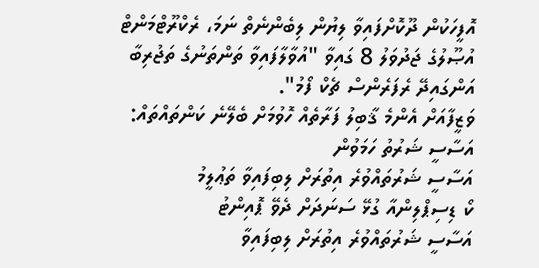އޮފީހަކުން ދޫކޮށްފައިވާ ލިޔުން ލިބެންނެތް ނަމަ، ރެކްރޫޓްމަންޓް އުޞޫލުގެ ޖަދުވަލު 8 ގައިވާ "އުވާލާފައިވާ ތަންތަނުގެ ތަޖުރިބާ އަންގައިދޭ ރެފަރެންސް ޗެކް ފޯމު".
ވަޒީފާއަށް އެންމެ ޤާބިލު ފަރާތެއް ހޮވުމަށް ބެލޭނެ ކަންތައްތައް:
އަސާސީ ޝަރުތު ހަމަވުން
އަސާސީ ޝަރުތައްވުރެ އިތުރަށް ލިބިފައިވާ ތަޢުލީމު
ކޯ ޑިސިޕްލިންއާ ގުޅޭ ސަނަދަށް ދެވޭ ޕޮއިންޓު
އަސާސީ ޝަރުތައްވުރެ އިތުރަށް ލިބިފައިވާ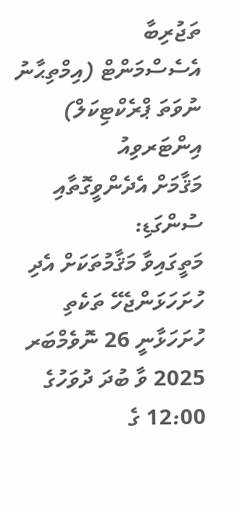ތަޖުރިބާ
އެސެސްމަންޓް (އިމްތިޙާނު ނުވަތަ ޕްރެކްޓިކަލް)
އިންޓަރވިއު
މަޤާމަށް އެދެންވީގޮތާއި ސުންގަޑި:
މަތީގައިވާ މަޤާމުތަކަށް އެދި ހުށަހަޅަންޖެހޭ ތަކެތި ހުށަހަޅާނީ 26 ނޮވެމްބަރ 2025 ވާ ބުދަ ދުވަހުގެ 12:00 ގެ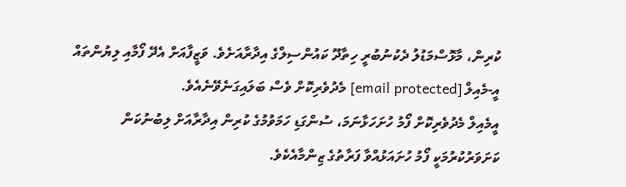ކުރިން، މާޅޮސްމަޑުލު ދެކުނުބުރީ ހިތާދޫ ކައުންސިލްގެ އިދާރާއަށެވެ. ވަޒީފާއަށް އެދޭ ފޯމާއި ލިޔުންތައް އީ-މެއިލް [email protected] މެދުވެރިކޮށް ވެސް ބަލައިގަނެވޭނެއެވެ.
އީމެއިލް މެދުވެރިކޮށް ފޯމު ހުށަހަޅާނަމަ، ސުންގަޑި ހަމަވުމުގެ ކުރިން އިދާރާއަށް ލިބުނުކަން ކަށަވަރުކުރުމަކީ ފޯމު ހުށައަޅުއްވާ ފަރާތުގެ ޒިންމާއެކެވެ.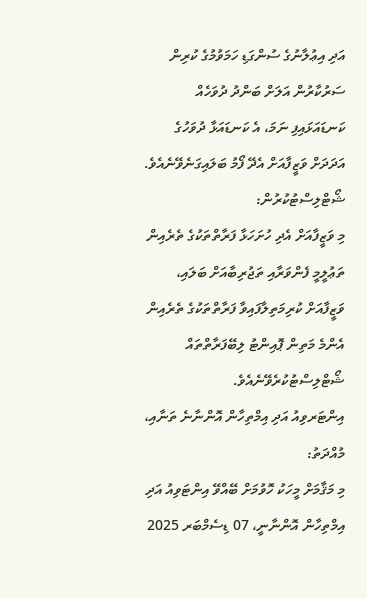އަދި އިޢުލާނުގެ ސުންގަޑި ހަމަވުމުގެ ކުރިން ސަރުކާރުން އަލަށް ބަންދު ދުވަހެއް ކަނޑައަޅައިފި ނަމަ، އެ ކަނޑައަޅާ ދުވަހުގެ އަދަދަށް ވަޒީފާއަށް އެދޭ ފޯމު ބަލައިގަނެވޭނެއެވެ.
ޝޯޓްލިސްޓުކުރުން:
މި ވަޒީފާއަށް އެދި ހުށަހަޅާ ފަރާތްތަކުގެ ތެރެއިން ތަޢުލީމީ ފެންވަރާއި ތަޖުރިބާއަށް ބަލައި، ވަޒީފާއަށް ކުރިމަތިލާފައިވާ ފަރާތްތަކުގެ ތެރެއިން އެންމެ މަތިން ޕޮއިންޓު ލިބޭފަރާތްތައް ޝޯޓްލިސްޓުކުރެވޭނެއެވެ.
އިންޓަރވިއު އަދި އިމްތިހާން އޮންނާނެ ތަނާއި، މުއްދަތު:
މި މަޤާމަށް މީހަކު ހޮވުމަށް ބޭއްވޭ އިންޓަވިއު އަދި އިމްތިހާން އޮންނާނީ، 07 ޑިސެމްބަރ 2025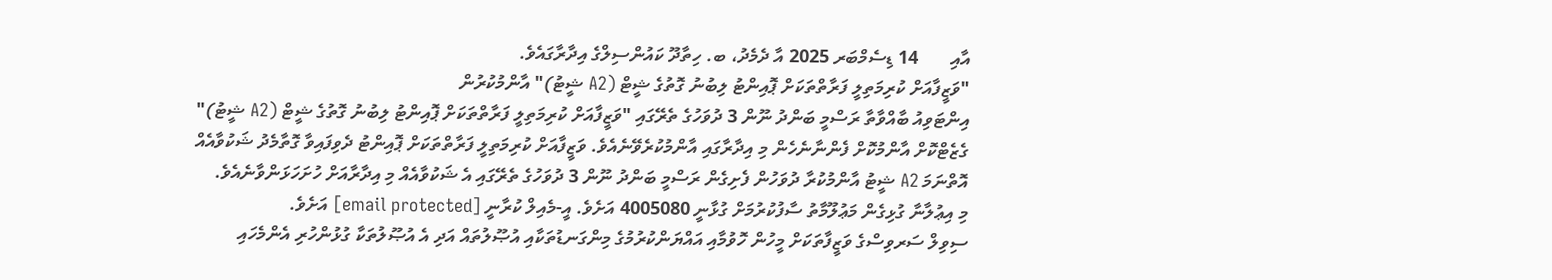އާއި       14 ޑިސެމްބަރ 2025 އާ ދެމެދު، ބ. ހިތާދޫ ކައުންސިލްގެ އިދާރާގައެވެ.
"ވަޒީފާއަށް ކުރިމަތިލީ ފަރާތްތަކަށް ޕޮއިންޓު ލިބުނު ގޮތުގެ ޝީޓް (A2 ޝީޓު)" އާންމުކުރުން
އިންޓަވިއު ބާއްވާތާ ރަސްމީ ބަންދު ނޫން 3 ދުވަހުގެ ތެރޭގައި "ވަޒީފާއަށް ކުރިމަތިލީ ފަރާތްތަކަށް ޕޮއިންޓު ލިބުނު ގޮތުގެ ޝީޓް (A2 ޝީޓު)" ގެޒެޓްކޮށް އާންމުކޮށް ފެންނާނެހެން މި އިދާރާގައި އާންމުކުރެވޭނެއެވެ. ވަޒީފާއަށް ކުރިމަތިލީ ފަރާތްތަކަށް ޕޮއިންޓު ދެވިފައިވާ ގޮތާމެދު ޝަކުވާއެއް އޮތްނަމަ A2 ޝީޓު އާންމުކުރާ ދުވަހުން ފެށިގެން ރަސްމީ ބަންދު ނޫން 3 ދުވަހުގެ ތެރޭގައި އެ ޝަކުވާއެއް މި އިދާރާއަށް ހުށަހަޅަންވާނެއެވެ.
މި އިޢުލާނާ ގުޅިގެން މަޢުލޫމާތު ސާފުކުރުމަށް ގުޅާނީ 4005080 އަށެވެ. އީ-މެއިލް ކުރާނީ [email protected] އަށެވެ.
ސިވިލް ސަރވިސްގެ ވަޒީފާތަކަށް މީހުން ހޮވުމާއި އައްޔަންކުރުމުގެ މިންގަނޑުތަކާއި އުޞޫލުތައް އަދި އެ އުޞޫލުތަކާ ގުޅުންހުރި އެންމެހައި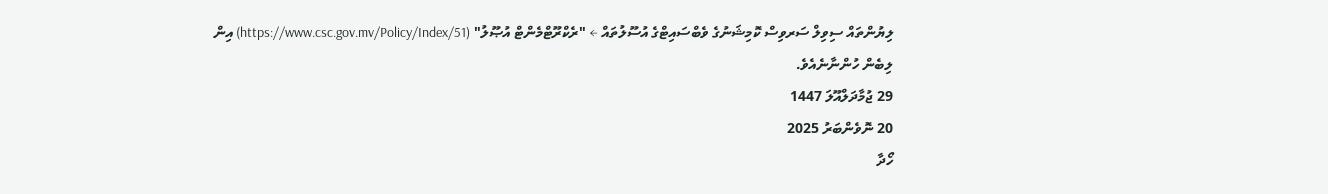ލިޔުންތައް ސިވިލް ސަރވިސް ކޮމިޝަނުގެ ވެބްސައިޓްގެ އުސޫލުތައް ← "ރެކްރޫޓްމެންޓް އުޞޫލު" (https://www.csc.gov.mv/Policy/Index/51) އިން ލިބެން ހުންނާނެއެވެ.
29 ޖުމާދަލްއޫލަ 1447
20 ނޮވެންބަރު 2025
ހޯދާ